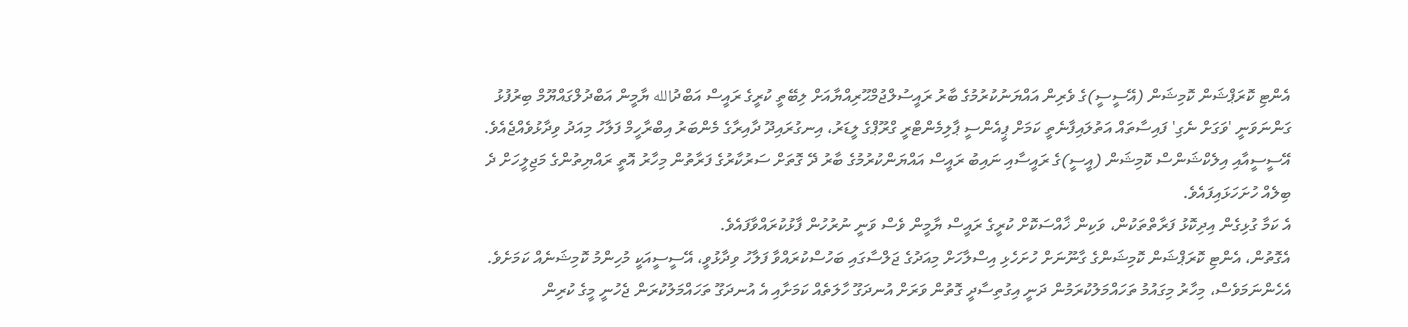އެންޓި ކޮރަޕްޝަން ކޮމިޝަން (އޭސީސީ)ގެ ވެރިން އައްޔަނުކުރުމުގެ ބާރު ރައީސުލްޖުމްޙޫރިއްޔާއަށް ލިބޭތީ ކުރީގެ ރައީސް އަބްދުالله ޔާމީން އަބްދުލްގައްޔޫމް ބިރުފުޅު ގަންނަވަނީ 'ވަގަށް ނެގި' ފައިސާތައް އަތުލައިފާނެތީ ކަމަށް ޕީއެންސީ ޕާލިމެންޓްރީ ގްރޫޕްގެ ލީޑަރު، އިނގުރައިދޫ ދާއިރާގެ މެންބަރު އިބްރާހީމް ފަލާހު މިއަދު ވިދާޅުވެއްޖެއެވެ.
އޭސީސީއާއި އިލެކްޝަންސް ކޮމިޝަން (އީސީ)ގެ ރައީސާއި ނައިބު ރައީސް އައްޔަންކުރުމުގެ ބާރު ދޭ ގޮތަށް ސަރުކާރުގެ ފަރާތުން މިހާރު އޮތީ ރައްޔިތުންގެ މަޖިލީހަށް ދެ ބިލެއް ހުށަހަޅައިފައެވެ.
އެ ކަމާ ގުޅިގެން އިދިކޮޅު ފަރާތްތަކުން، ވަކިން ޚާއްސަކޮށް ކުރީގެ ރައީސް ޔާމީން ވެސް ވަނީ ނުރުހުން ފާޅުކުރައްވާފައެވެ.
އެގޮތުން، އެންޓި ކޮރަޕްޝަން ކޮމިޝަންގެ ގާނޫނަށް ހުށަހެޅި އިސްލާހަށް މިއަދުގެ ޖަލްސާގައި ބަހުސްކުރައްވާ ފަލާހު ވިދާޅުވީ، އޭސީސީއަކީ މުހިންމު ކޮމިޝަނެއް ކަމަށެވެ. އެހެންނަމަވެސް، މިހާރު މިގައުމު ތަހައްމަލުކުރަމުން ދަނީ އިގުތިސާދީ ގޮތުން ވަރަށް އުނދަގޫ ހާލަތެއް ކަމަށާއި އެ އުނދަގޫ ތަހައްމަލުކުރަން ޖެހުނީ މީގެ ކުރިން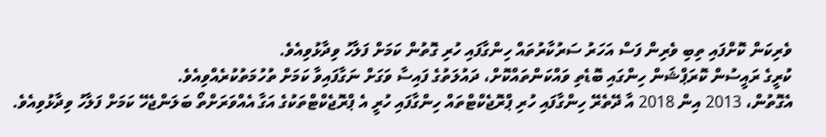ވެރިކަން ކޮށްފައި ތިބި ވެރިން ފަސް އަހަރު ސަރުކާރުތައް ހިންގާފައި ހުރި ގޮތުން ކަމަށް ފަލާހު ވިދާޅުވިއެވެ.
ކުރީގެ ރައީސުން ކޮރަޕްޝަން ހިންގައި ބޮޑެތި ވައްކަންތައްކޮށް، ދައުލަތުގެ ފައިސާ ވަގަށް ނަގާފައިވާ ކަމަށް ތުހުމަތުކުރެއްވިއެވެ.
އެގޮތުން، 2013 އިން 2018 އާ ދޭތެރޭ ހިންގާފައި ހުރި ޕްރޮޖެކްޓްތައް ހިންގާފައި ހުރީ އެ ޕްރޮޖެކްޓްތަކުގެ އަގާ އެއްވަރަށްތޯ ބަލަންޖެހޭ ކަމަށް ފަލާހު ވިދާޅުވިއެވެ.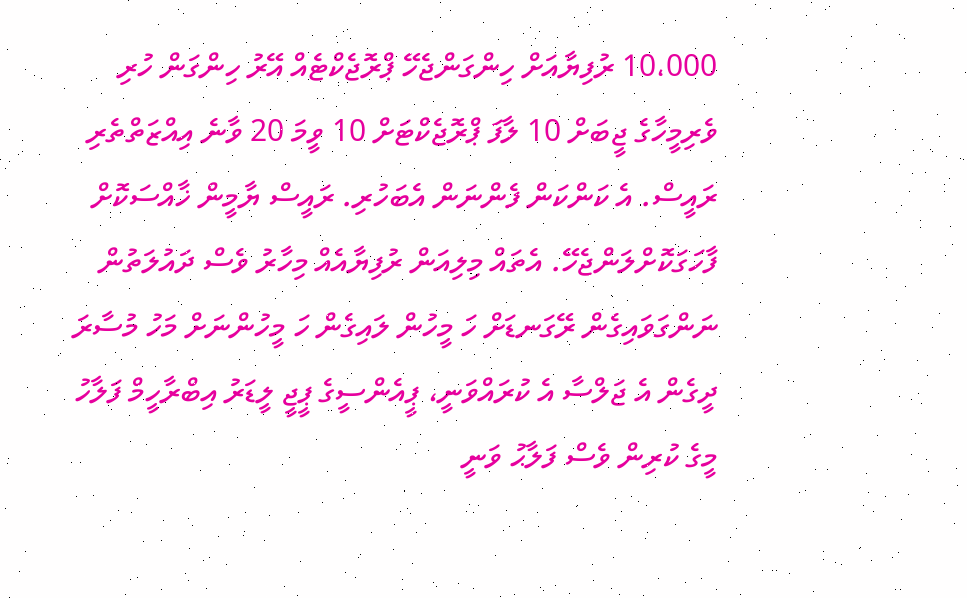10،000 ރުފިޔާއަށް ހިންގަންޖެހޭ ޕްރޮޖެކްޓެއް އޭރު ހިންގަން ހުރި ވެރިމީހާގެ ޖީބަށް 10 ލާފަ ޕްރޮޖެކްޓަށް 10 ވީމަ 20 ވާނެ އިއްޒަތްތެރި ރައީސް. އެ ކަންކަން ފެންނަން އެބަހުރި. ރައީސް ޔާމީން ޚާއްސަކޮށް ފާހަގަކޮށްލަންޖެހޭ. އެތައް މިލިއަން ރުފިޔާއެއް މިހާރު ވެސް ދައުލަތުން ނަންގަވައިގެން ރޭގަނޑަށް ހަ މީހުން ލައިގެން ހަ މީހުންނަށް މަހު މުސާރަ ދީގެން އެ ޖަލްސާ އެ ކުރައްވަނީ، ޕީއެންސީގެ ޕީޖީ ލީޑަރު އިބްރާހީމް ފަލާހު
މީގެ ކުރިން ވެސް ފަލާޙު ވަނީ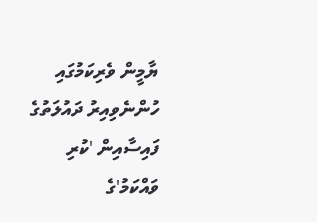ޔާމީން ވެރިކަމުގައި ހުންނެވިއިރު ދައުލަތުގެ ފައިސާއިން 'ކުރި ވައްކަމު'ގެ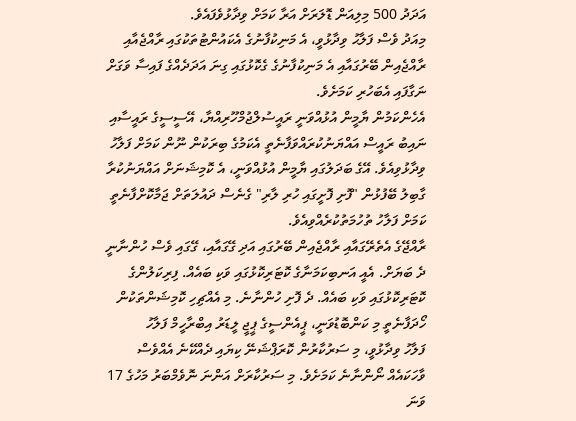އަދަދު 500 މިލިއަން ޑޮލަރަށް އަރާ ކަމަށް ވިދާޅުވެފައެވެ.
މިއަދު ވެސް ފަލާޙު ވިދާޅުވީ، އެ މަނިކުފާނުގެ އެކައުންޓުތަކުގައި ރާއްޖެއާއި ރާއްޖެއިން ބޭރުގައާއި އެ މަނިކުފާނުގެ ގެކޮޅުގައި ގިނަ އަދަދެއްގެ ފައިސާ ވަގަށް ނަގާފައި އެބަހުރި ކަމަށެވެ.
އެހެންކަމުން ޔާމީން އުޅުއްވަނީ ރައީސުލްޖުމްހޫރިއްޔާ، އޭސީސީގެ ރައީސާއި ނައިބު ރައީސް އައްޔަނުކުރައްވަފާނެތީ އެކަމުގެ ބިރަކުން ނޫން ކަމަށް ފަލާހު ވިދާޅުވިއެވެ. އޭގެ ބަދަލުގައި ޔާމީން އުޅުއްވަނީ، އެ ކޮމިޝަނަށް އައްޔަނުކުރާ ގާބިލު ބޭފުޅުން "ފޮށި ފޮށީގައި ހުރި ލާރި" ގެނެސް ދައުލަތަށް ޖަމާކޮށްފާނެތީ ކަމަށް ފަލާހު ތުހުމަތުކުރެއްވިއެވެ.
ރާއްޖޭގެ އެތެރޭގައާއި ރާއްޖެއިން ބޭރުގައި އަދި ގޭގައާއި، ގޭގައި ވެސް ހުންނާނީ ދެ ބަޔަށް. އެއީ އަނބިކަމަނާގެ ކޮޓަރިކޮޅުގައި ވަކި ބައެއް. ފިރިކަލުންގެ ކޮޓަރިކޮޅުގައި ވަކި ބައެއް. ދެ ފޮށި ހުންނާނެ. މި އެއްޗިހި ކޮމިޝަންތަކުން ހޯދަފާނެތީ މި ކަންބޮޑުވަނީ، ޕީއެންސީގެ ޕީޖީ ލީޑަރު އިބްރާހީމް ފަލާހު
ފަލާހު ވިދާޅުވީ، މި ސަރުކާރުން ކޮރަޕްޝަނޭ ކިޔައި ދެއްކޭނެ އެއްވެސް ވާހަކައެއް ނޯންނާނެ ކަމަށެވެ. މި ސަރުކާރަށް އަންނަ ނޮވެމްބަރު މަހުގެ 17 ވަނަ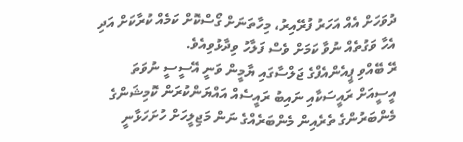ދުވަހަށް އެއް އަހަރު ފުރޭއިރު، މިހާތަނަށް ގޯސްކޮށް ކަމެއް ކުރާކަށް އަދި އެހާ ވަގުތެއް ނުވާ ކަމަށް ވެސް ފަލާހު ވިދާޅުވިއެވެ.
ރޭ ބޭއްވި ޕީއެންއެފްގެ ޖަލްސާގައި ޔާމީން ވަނީ އޭސީސީ ނުވަތަ އީސީއަށް ރައީސަކާއި ނައިބު ރައީސެއް އައްޔަންކުރަން ކޮމިޝަންގެ މެންބަރުންގެ ތެރެއިން މެންބަރެއްގެ ނަން މަޖިލީހަށް ހުށަހަޅާނީ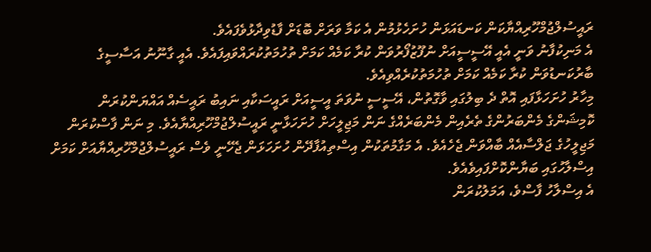ރައީސުލްޖުމްހޫރިއްޔާކަން ކަނޑައަޅަން ހުށަހެޅުމުން އެ ކަމާ ވަރަށް ބޮޑަށް ފާޑުވިދާޅުވެފައެވެ.
އެ މަނިކުފާނު ވަނީ އެއީ އޭސީސީއަށް ނުފޫޒުފޯރުވަން ކުރާ ކަމެއް ކަމަށް ތުހުމަތުކުރައްވައިފައެވެ. އެއީ ގާނޫނު އަސާސީގެ ބާރުކަނޑުވަން ކުރާ ކަމެއް ކަމަށް ތުހުމަތުކުރެއްވިއެވެ.
މިހާރު ހުށަހަޅާފައި އޮތް ދެ ބިލުގައި ވާގޮތުން، އޭސީސީ ނުވަތަ އީސީއަށް ރައީސަކާއި ނައިބު ރައީސެއް އައްޔަންކުރަން ކޮމިޝަންގެ މެންބަރުންގެ ތެރެއިން މެންބަރެއްގެ ނަން މަޖިލީހަށް ހުށަހަޅާނީ ރައީސުލްޖުމްހޫރިއްޔާއެވެ. މި ނަން ފާސްކުރަން މަޖިލީހުގެ ޖަލްސާއެއް ބާއްވަން ޖެހެއެވެ. އެ މަގާމުތަކުން އިސްތިއުފާދޭން ހުށަހަޅަން ޖެހޭނީ ވެސް ރައީސުލްޖުމްހޫރިއްޔާއަށް ކަމަށް އިސްލާހުގައި ބަޔާންކޮށްފައިވެއެވެ.
އެ އިސްލާހު ފާސްވެ، އަމަލުކުރަން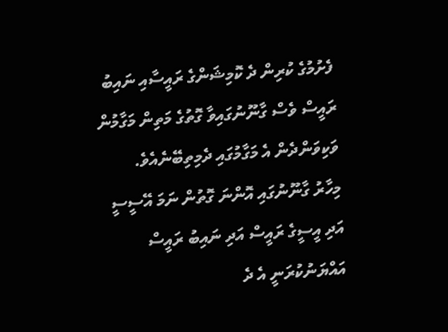ފެށުމުގެ ކުރިން ދެ ކޮމިޝަންގެ ރައީސާއި ނައިބު ރައީސް ވެސް ގާނޫނުގައިވާ ގޮތުގެ މަތިން މަގާމުން ވަކިވަންދެން އެ މަގާމުގައި ދެމިތިބޭނެއެވެ.
މިހާރު ގާނޫނުގައި އޮންނަ ގޮތުން ނަމަ އޭސީސީ އަދި އީސީގެ ރައީސް އަދި ނައިބު ރައީސް އައްޔަނުކުރަނީ އެ ދެ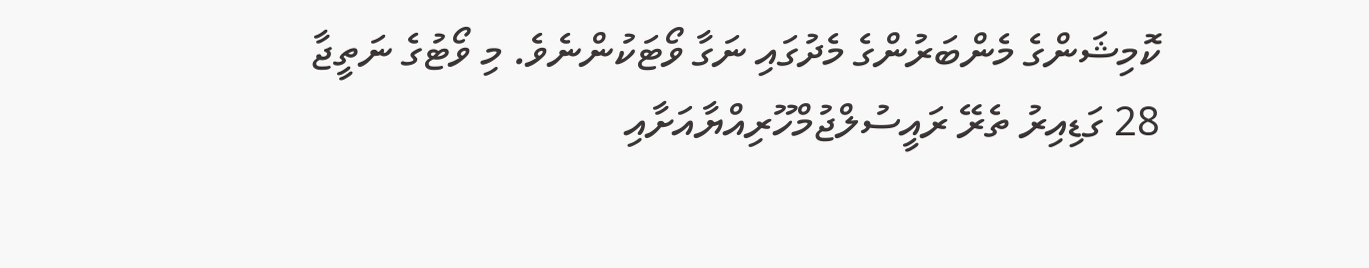ކޮމިޝަންގެ މެންބަރުންގެ މެދުގައި ނަގާ ވޯޓަކުންނެވެ. މި ވޯޓުގެ ނަތީޖާ 28 ގަޑިއިރު ތެރޭ ރައީސުލްޖުމްހޫރިއްޔާއަށާއި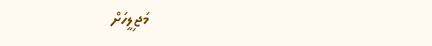މަޖިލީހަށް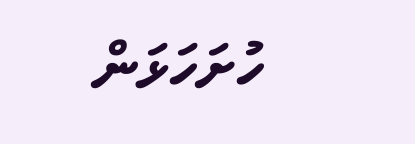ހުށަހަޅަން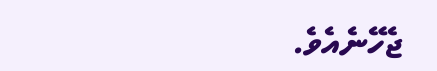ޖެހޭނެއެވެ.